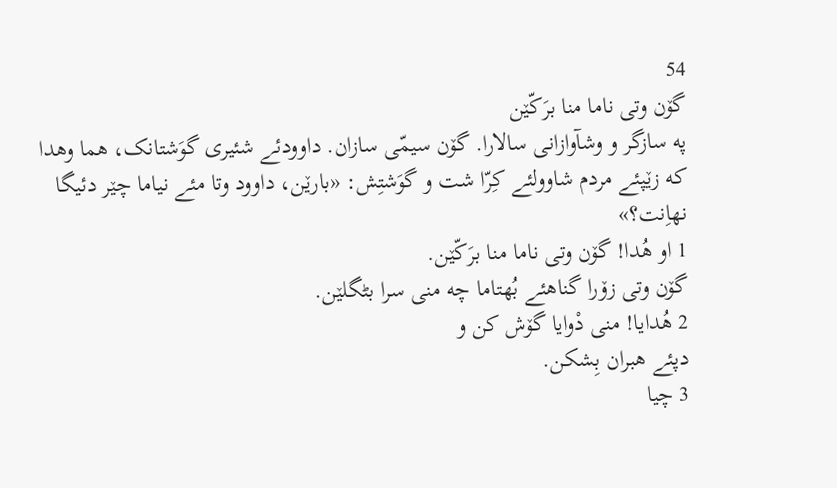54
گۆن وتی ناما منا برَکّێن
په سازگر و وشآوازانی سالارا. گۆن سیمّی سازان. داوودئے شئیری گوَشتانک، هما وهدا که زێپئے مردم شاوولئے کِرّا شت و گوَشتِش: «بارێن، داوود وتا مئے نیاما چێر دئیگا نهاِنت؟»
1 او هُدا! گۆن وتی ناما منا برَکّێن.
گۆن وتی زۆرا گناهئے بُهتاما چه منی سرا بٹگلێن.
2 هُدایا! منی دْوایا گۆش کن و
دپئے هبران بِشکن.
3 چیا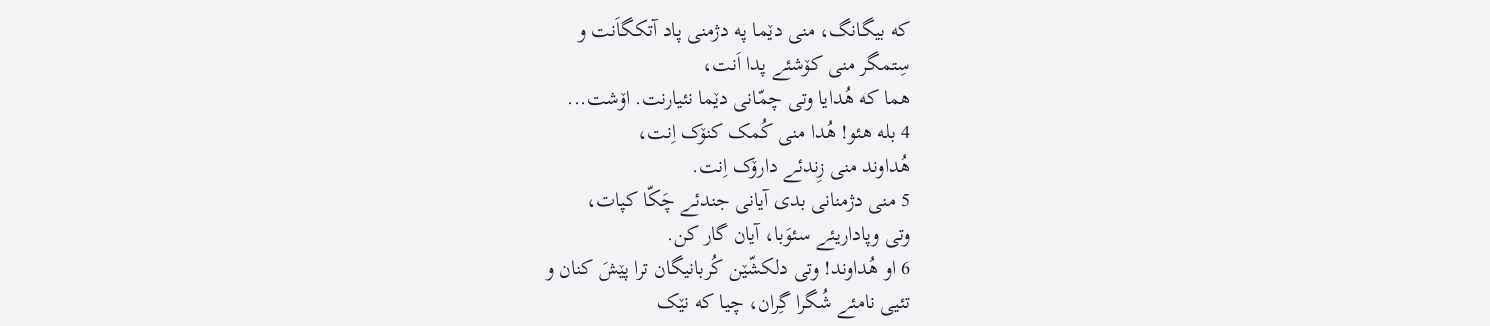که بیگانگ، منی دێما په دژمنی پاد آتکگاَنت و
سِتمگر منی کۆشئے پدا اَنت،
هما که هُدایا وتی چمّانی دێما نئیارنت. اۆشت...
4 بله هئو! هُدا منی کُمک کنۆک اِنت،
هُداوند منی زِندئے دارۆک اِنت.
5 منی دژمنانی بدی آیانی جندئے چَکّا کپات،
وتی وپاداریئے سئوَبا، آیان گار کن.
6 او هُداوند! وتی دلکشّێن کُربانیگان ترا پێشَ کنان و
تئیی نامئے شُگرا گِران، چیا که نێک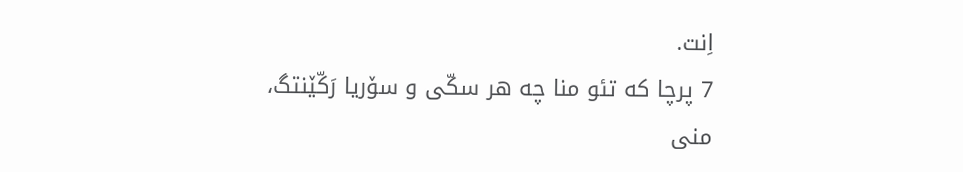اِنت.
7 پرچا که تئو منا چه هر سکّی و سۆریا رَکّێنتگ،
منی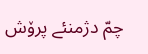چمّ دژمنئے پرۆش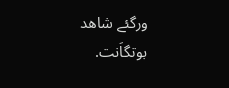ورگئے شاهد بوتگاَنت.